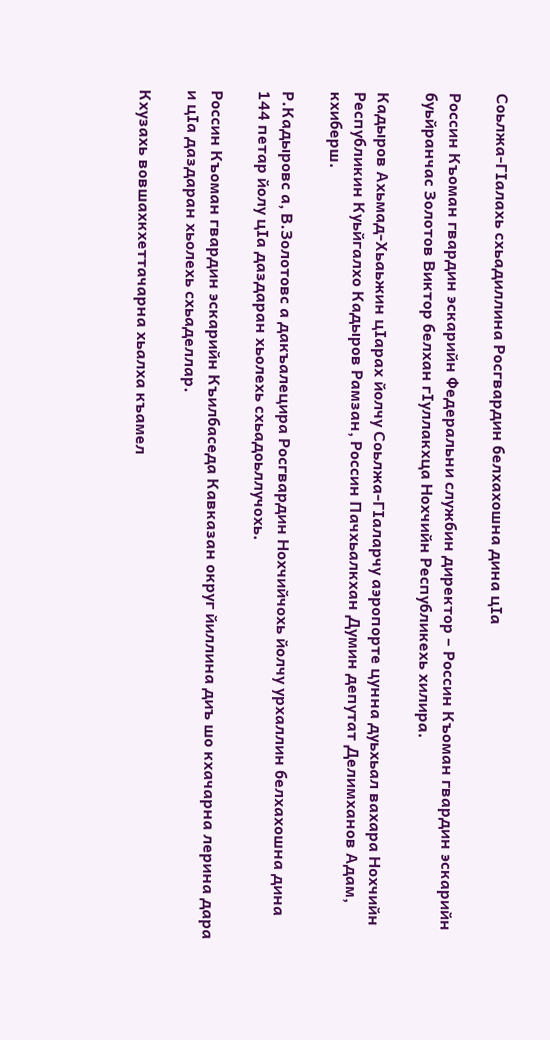Соьлжа-ГIалахь схьадиллина Росгвардин белхахошна дина цIа

Россин Къоман гвардин эскарийн Федеральни службин директор – Россин Къоман гвардин эскарийн буьйранчас Золотов Виктор белхан гIуллакхца Нохчийн Республикехь хилира.

Кадыров Ахьмад-Хьаьжин цIарах йолчу Соьлжа-ГIаларчу аэропорте цунна дуьхьал вахара Нохчийн Республикин Куьйгалхо Кадыров Рамзан, Россин Пачхьалкхан Думин депутат Делимханов Адам, кхиберш.

Р.Кадыровс а, В.Золотовс а дакъалецира Росгвардин Нохчийчохь йолчу урхаллин белхахошна дина 144 петар йолу цIа даздаран хьолехь схьадоьллучохь.

Россин Къоман гвардин эскарийн Къилбаседа Кавказан округ йиллина диъ шо кхачарна лерина дара и цIа даздаран хьолехь схьаделлар.

Кхузахь вовшахкхеттачарна хьалха къамел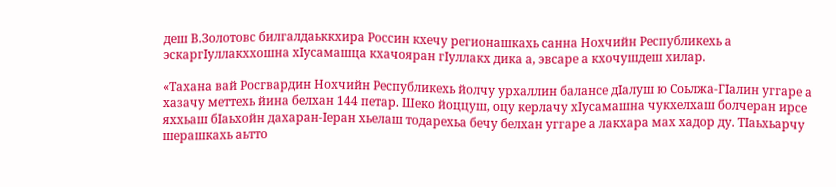деш В.Золотовс билгалдаьккхира Россин кхечу регионашкахь санна Нохчийн Республикехь а эскаргIуллакххошна хIусамашца кхачояран гIуллакх дика а, эвсаре а кхочушдеш хилар.

«Тахана вай Росгвардин Нохчийн Республикехь йолчу урхаллин балансе дIалуш ю Соьлжа-ГIалин уггаре а хазачу меттехь йина белхан 144 петар. Шеко йоццуш, оцу керлачу хIусамашна чукхелхаш болчеран ирсе яххьаш бIаьхойн дахаран-Iеран хьелаш тодарехьа бечу белхан уггаре а лакхара мах хадор ду. ТIаьхьарчу шерашкахь аьтто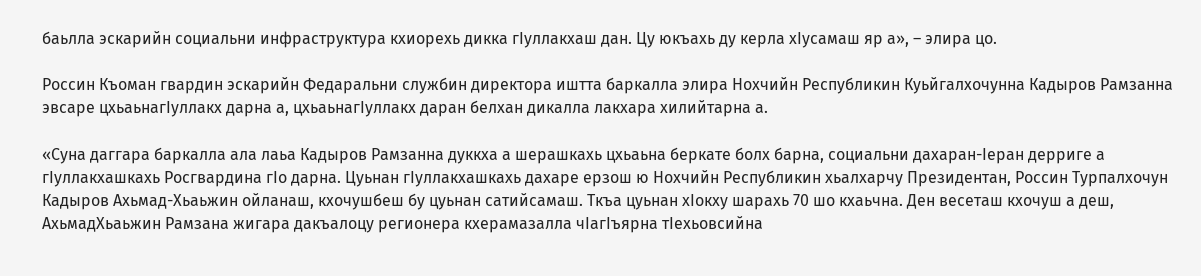баьлла эскарийн социальни инфраструктура кхиорехь дикка гIуллакхаш дан. Цу юкъахь ду керла хIусамаш яр а», – элира цо.

Россин Къоман гвардин эскарийн Федаральни службин директора иштта баркалла элира Нохчийн Республикин Куьйгалхочунна Кадыров Рамзанна эвсаре цхьаьнагIуллакх дарна а, цхьаьнагIуллакх даран белхан дикалла лакхара хилийтарна а.

«Суна даггара баркалла ала лаьа Кадыров Рамзанна дуккха а шерашкахь цхьаьна беркате болх барна, социальни дахаран-Iеран дерриге а гIуллакхашкахь Росгвардина гIо дарна. Цуьнан гIуллакхашкахь дахаре ерзош ю Нохчийн Республикин хьалхарчу Президентан, Россин Турпалхочун Кадыров Ахьмад-Хьаьжин ойланаш, кхочушбеш бу цуьнан сатийсамаш. Ткъа цуьнан хIокху шарахь 70 шо кхаьчна. Ден весеташ кхочуш а деш, АхьмадХьаьжин Рамзана жигара дакъалоцу регионера кхерамазалла чIагIъярна тIехьовсийна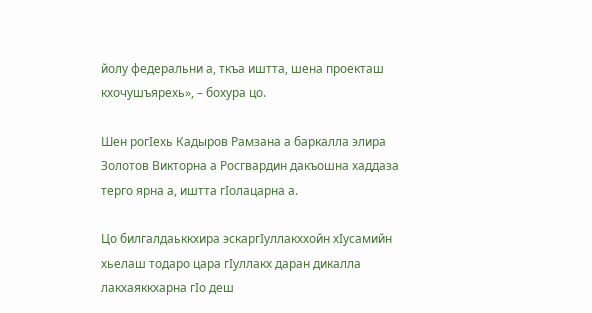йолу федеральни а, ткъа иштта, шена проекташ кхочушъярехь», – бохура цо.

Шен рогIехь Кадыров Рамзана а баркалла элира Золотов Викторна а Росгвардин дакъошна хаддаза терго ярна а, иштта гIолацарна а.

Цо билгалдаьккхира эскаргIуллакххойн хIусамийн хьелаш тодаро цара гIуллакх даран дикалла лакхаяккхарна гIо деш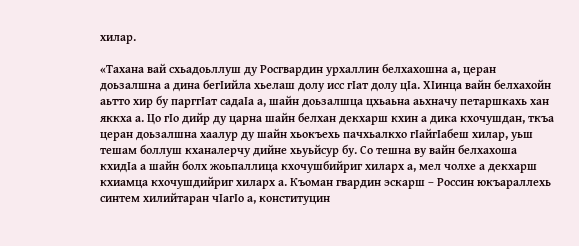хилар.

«Тахана вай схьадоьллуш ду Росгвардин урхаллин белхахошна а, церан доьзалшна а дина бегIийла хьелаш долу исс гIат долу цIа. ХIинца вайн белхахойн аьтто хир бу парггIат садаIа а, шайн доьзалшца цхьаьна аьхначу петаршкахь хан яккха а. Цо гIо дийр ду царна шайн белхан декхарш кхин а дика кхочушдан, ткъа церан доьзалшна хаалур ду шайн хьокъехь пачхьалкхо гIайгIабеш хилар, уьш тешам боллуш кханалерчу дийне хьуьйсур бу. Со тешна ву вайн белхахоша кхидIа а шайн болх жоьпаллица кхочушбийриг хиларх а, мел чолхе а декхарш кхиамца кхочушдийриг хиларх а. Къоман гвардин эскарш – Россин юкъараллехь синтем хилийтаран чIагIо а, конституцин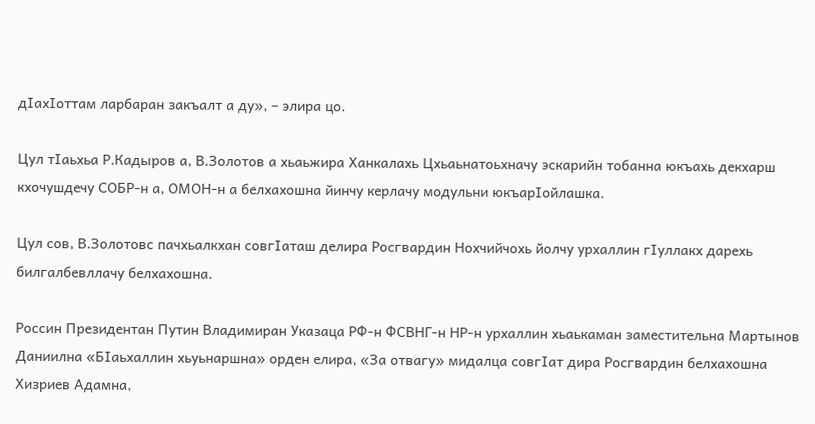дIахIоттам ларбаран закъалт а ду», – элира цо.

Цул тIаьхьа Р.Кадыров а, В.Золотов а хьаьжира Ханкалахь Цхьаьнатоьхначу эскарийн тобанна юкъахь декхарш кхочушдечу СОБР-н а, ОМОН-н а белхахошна йинчу керлачу модульни юкъарIойлашка.

Цул сов, В.Золотовс пачхьалкхан совгIаташ делира Росгвардин Нохчийчохь йолчу урхаллин гIуллакх дарехь билгалбевллачу белхахошна.

Россин Президентан Путин Владимиран Указаца РФ-н ФСВНГ-н НР-н урхаллин хьаькаман заместительна Мартынов Даниилна «БIаьхаллин хьуьнаршна» орден елира, «За отвагу» мидалца совгIат дира Росгвардин белхахошна Хизриев Адамна,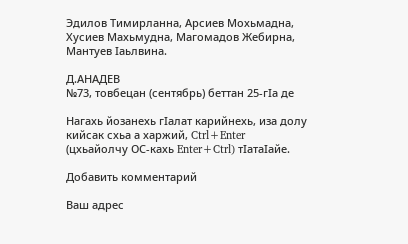Эдилов Тимирланна, Арсиев Мохьмадна, Хусиев Махьмудна, Магомадов Жебирна, Мантуев Iаьлвина.

Д.АНАДЕВ
№73, товбецан (сентябрь) беттан 25-гӀа де

Нагахь йозанехь гIалат карийнехь, иза долу кийсак схьа а харжий, Ctrl+Enter (цхьайолчу ОС-кахь Enter+Ctrl) тIатаIайе.

Добавить комментарий

Ваш адрес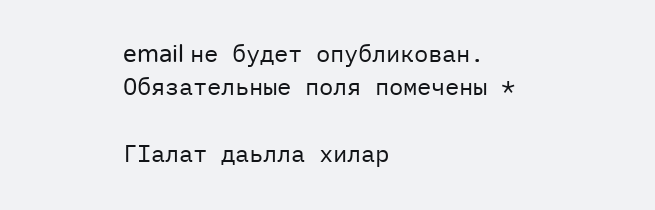email не будет опубликован. Обязательные поля помечены *

ГIалат даьлла хилар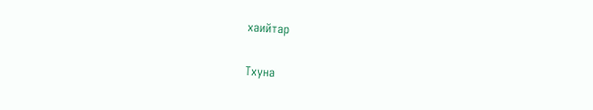хаийтар

Тхуна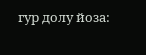гур долу йоза: